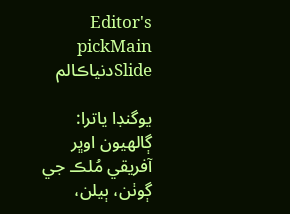Editor's pickMain Slideدنياڪالم

يوگنڊا ياترا: ڳالھيون اوڀر آفريقي مُلڪ جي ڳوٺن، ٻيلن،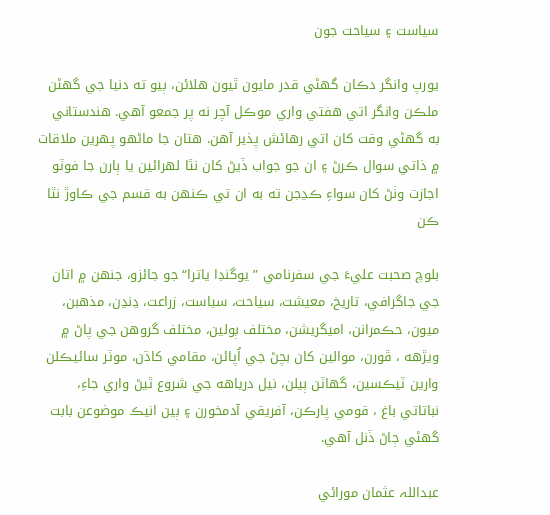سياست ۽ سياحت جون

يورپ وانگر دڪان گهڻي قدر مايون ٿيون هلائن، ٻيو ته دنيا جي گهڻن ملڪن وانگر اتي هفتي واري موڪل آچر نه پر جمعو آهي. هندستاني به گهڻي وقت کان اتي رهائش پذير آهن. ھتان جا ماڻهو پهرين ملاقات ۾ ذاتي سوال ڪرڻ ۽ ان جو جواب ڏيڻ کان نٿا لهرائين يا ٻارن جا فوٽو اجازت وٺڻ کان سواءِ ڪڍجن ته به ان تي ڪنهن به قسم جي ڪاوڙ نٿا ڪن

بلوچ صحبت عليءَ جي سفرنامي ”يوگنڊا ياترا“ جو جائزو، جنھن ۾ اتان جي جاگرافي، تاريخ، معيشت، سياحت، سياست، زراعت، ڍنڍن، مذهبن، ميون، حڪمرانن، اميگريشن، مختلف ٻولين، مختلف گروهن جي پاڻ ۾ ويڙهه ، ڦورن، موالين کان بچڻ جي اُپائن، مقامي کاڌن، موٽر سائيڪلن وارين ٽيڪسين، گهاٽن ٻيلن، نيل درياهه جي شروع ٿيڻ واري جاءِ، نباتاتي باغ ، قومي پارڪن، آفريقي آدمخورن ۽ ٻين انيڪ موضوعن بابت گهڻي ڄاڻ ڏنل آهي.

عبداللہ عثمان مورائي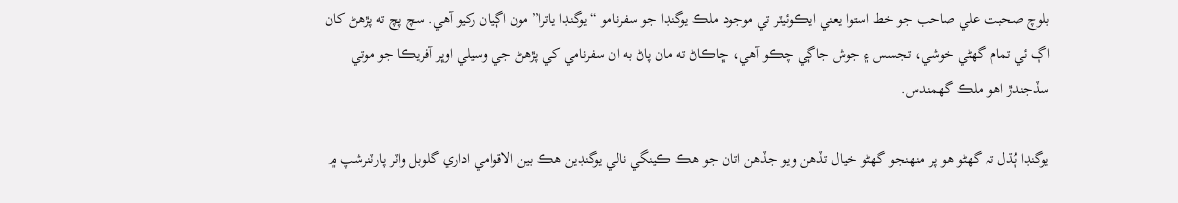بلوچ صحبت علي صاحب جو خط استوا يعني ايڪوئيٽر تي موجود ملڪ يوگنڊا جو سفرنامو “يوگنڊا ياترا” مون اڳيان رکيو آهي. سچ پچ ته پڙهڻ کان اڳ ئي تمام گهڻي خوشي، تجسس ۽ جوش جاڳي چڪو آهي، ڇاڪاڻ ته مان پاڻ به ان سفرنامي کي پڙهڻ جي وسيلي اوڀر آفريڪا جو موتي سڏجندڙ اهو ملڪ گهمندس.

يوگنڊا ٻُڌل تہ گھڻو هو پر منهنجو گهڻو خيال تڏهن ويو جڏهن اتان جو هڪ ڪينگي نالي يوگنڊين هڪ بين الاقوامي اداري گلوبل واٽر پارٽنرشپ ۾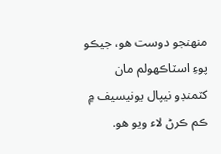منهنجو دوست هو، جيڪو پوءِ اسٽاڪهولم مان کٽمنڊو نيپال يونيسيف ۾ ڪم ڪرڻ لاء ويو هو.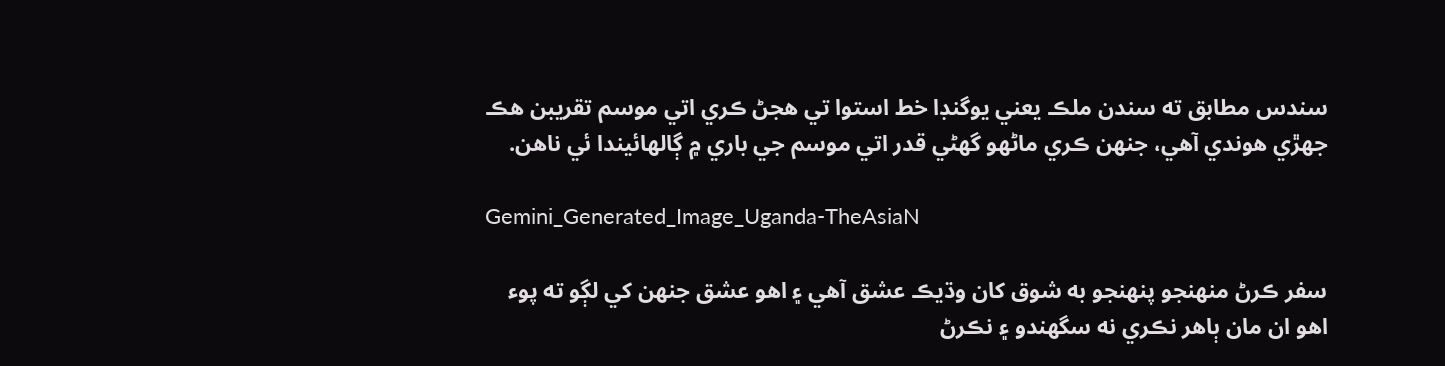سندس مطابق ته سندن ملڪ يعني يوگنڊا خط استوا تي هجڻ ڪري اتي موسم تقريبن هڪ جهڙي هوندي آهي، جنهن ڪري ماڻهو گهڻي قدر اتي موسم جي باري ۾ ڳالهائيندا ئي ناهن.

Gemini_Generated_Image_Uganda-TheAsiaN

سفر ڪرڻ منهنجو پنهنجو به شوق کان وڌيڪ عشق آهي ۽ اهو عشق جنهن کي لڳو ته پوء اهو ان مان ٻاهر نڪري نه سگهندو ۽ نڪرڻ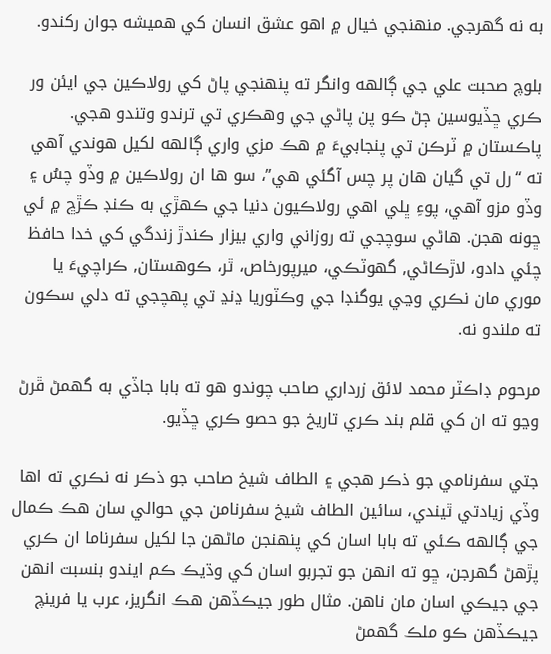به نه گهرجي. منهنجي خيال ۾ اهو عشق انسان کي هميشه جوان رکندو.

بلوچ صحبت علي جي ڳالهه وانگر ته پنهنجي پاڻ کي رولاڪين جي ايئن ور ڪري ڇڏيوسين ڄڻ ڪو پن پاڻي جي وهڪري تي ترندو وتندو هجي. پاڪستان ۾ ٽرڪن تي پنجابيءَ ۾ هڪ مزي واري ڳالهه لکيل هوندي آهي ته “رل تي گيان هان پر چس آگئي هي”، سو ها ان رولاڪين ۾ وڏو چسُ ۽ وڏو مزو آهي، پوءِ ڀلي اهي رولاڪيون دنيا جي ڪهڙي به ڪنڊ ڪڙڇ ۾ ئي ڇونه هجن. هاڻي سوچجي ته روزاني واري بيزار ڪندڙ زندگي کي خدا حافظ چئي دادو، لاڙڪاڻي, گهوٽڪي، ميرپورخاص، ٿر، ڪوهستان, ڪراچيءَ يا موري مان نڪري وڃي يوگنڊا جي وڪٽوريا ڍنڍ تي پهچجي ته دلي سڪون ته ملندو نه.

مرحوم ڊاڪٽر محمد لائق زرداري صاحب چوندو هو ته بابا جاڏي به گهمڻ ڦرڻ وڃو ته ان کي قلم بند ڪري تاريخ جو حصو ڪري ڇڏيو.

جتي سفرنامي جو ذڪر هجي ۽ الطاف شيخ صاحب جو ذڪر نه نڪري ته اها وڏي زيادتي ٿيندي، سائين الطاف شيخ سفرنامن جي حوالي سان هڪ ڪمال جي ڳالهه ڪئي ته بابا اسان کي پنهنجن ماڻهن جا لکيل سفرناما ان ڪري پڙهڻ گهرجن، ڇو ته انهن جو تجربو اسان کي وڌيڪ ڪم ايندو بنسبت انهن جي جيڪي اسان مان ناهن. مثال طور جيڪڏهن هڪ انگريز، عرب يا فرينچ جيڪڏهن ڪو ملڪ گهمڻ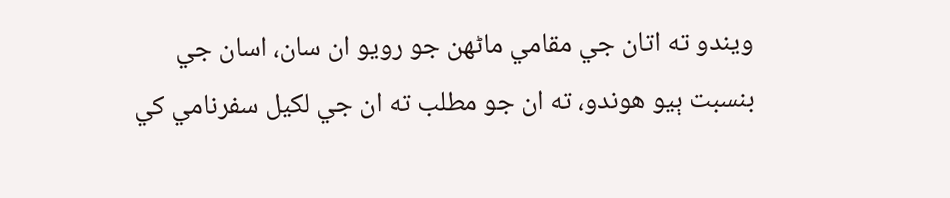ويندو ته اتان جي مقامي ماڻهن جو رويو ان سان، اسان جي بنسبت ٻيو هوندو، ته ان جو مطلب ته ان جي لکيل سفرنامي کي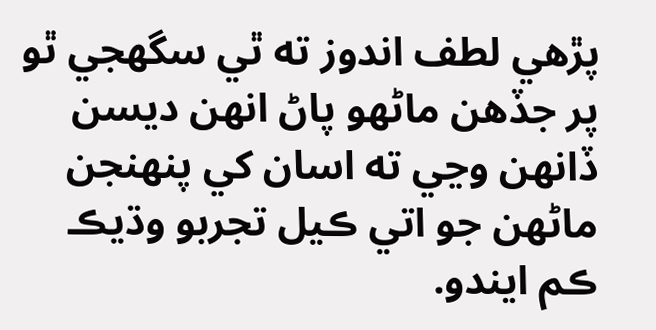پڙهي لطف اندوز ته ٿي سگهجي ٿو پر جڏهن ماڻهو پاڻ انهن ديسن ڏانهن وڃي ته اسان کي پنهنجن ماڻهن جو اتي ڪيل تجربو وڌيڪ ڪم ايندو.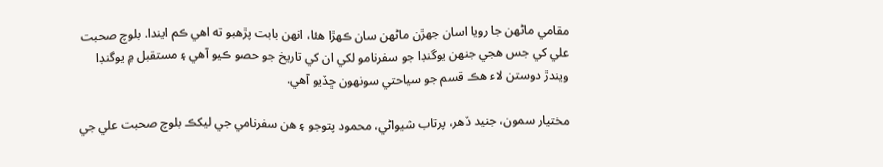مقامي ماڻهن جا رويا اسان جهڙن ماڻهن سان ڪهڙا هئا، انهن بابت پڙهبو ته اهي ڪم ايندا. بلوچ صحبت علي کي جس هجي جنهن يوگنڊا جو سفرنامو لکي ان کي تاريخ جو حصو ڪيو آهي ۽ مستقبل ۾ يوگنڊا ويندڙ دوستن لاء هڪ قسم جو سياحتي سونهون ڇڏيو آهي.

مختيار سمون، جنيد ڏهر، پرتاب شيواڻي، محمود پتوجو ۽ هن سفرنامي جي ليکڪ بلوچ صحبت علي جي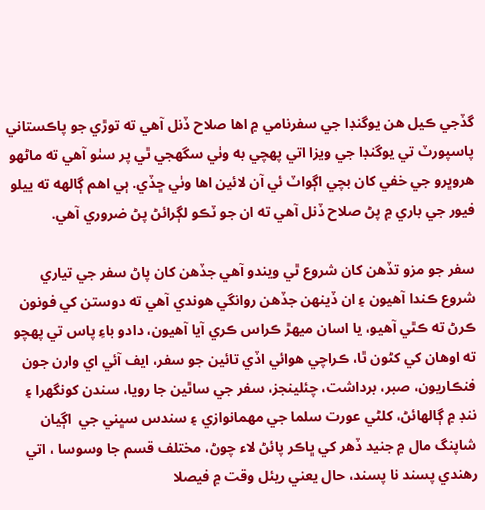گڏجي ڪيل هن يوگنڊا جي سفرنامي ۾ اها صلاح ڏنل آهي ته توڙي جو پاڪستاني پاسپورٽ تي يوگنڊا جي ويزا اتي پهچي به وٺي سگهجي ٿي پر سٺو آهي ته ماڻهو هروڀرو جي خفي کان بچي اڳواٽ ئي آن لائين اها وٺي ڇڏي. ٻي اهم ڳالهه ته ييلو فيور جي باري ۾ پڻ صلاح ڏنل آهي ته ان جو ٽڪو لڳرائڻ پڻ ضروري آهي.

سفر جو مزو تڏهن کان شروع ٿي ويندو آهي جڏهن کان پاڻ سفر جي تياري شروع ڪندا آهيون ۽ ان ڏينهن جڏهن روانگي هوندي آهي ته دوستن کي فونون ڪرڻ ته ڪٿي آهيو، يا اسان ميهڙ ڪراس ڪري آيا آهيون، دادو باءِ پاس تي پهچو ته اوهان کي کڻون ٿا، ڪراچي هوائي اڏي تائين جو سفر، ايف آئي اي وارن جون فنڪاريون، صبر، برداشت، چئلينجز، سفر جي ساٿين جا رويا، سندن کونگهرا ۽ ننڊ ۾ ڳالهائڻ، کلڻي عورت سلما جي مهمانوازي ۽ سندس سڀني جي  اڳيان شاپنگ مال ۾ جنيد ڏهر کي ڀاڪر پائڻ لاء چوڻ، مختلف قسم جا وسوسا ، اتي رهندي پسند نا پسند، حال يعني ريئل وقت ۾ فيصلا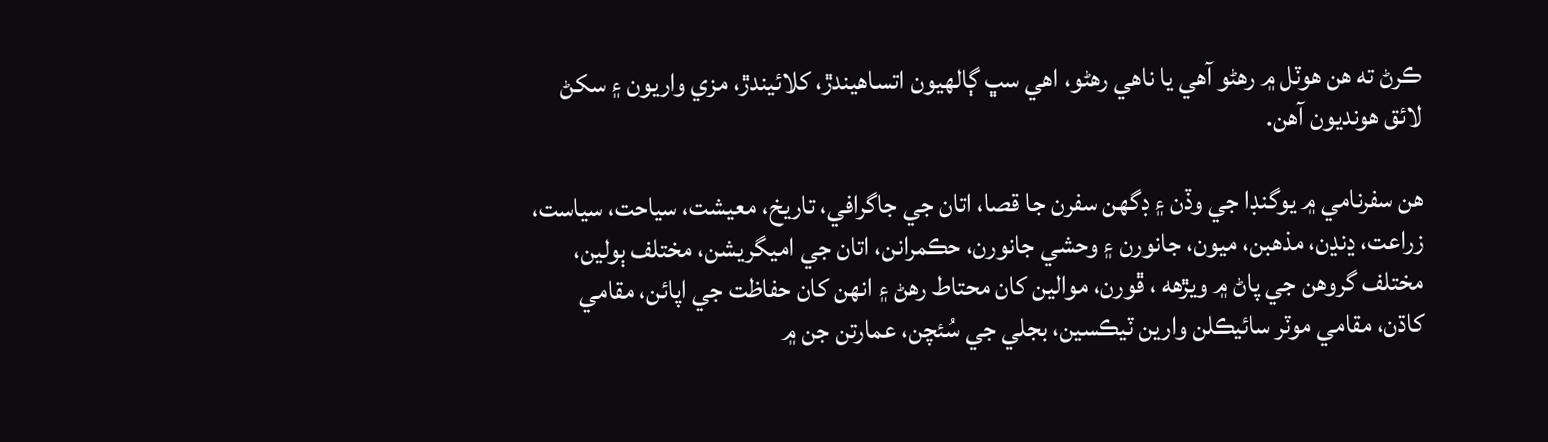ڪرڻ ته هن هوٽل ۾ رهڻو آهي يا ناهي رهڻو، اهي سڀ ڳالهيون اتساهيندڙ، کلائيندڙ، مزي واريون ۽ سکڻ لائق هونديون آهن.

هن سفرنامي ۾ يوگنڊا جي وڏن ۽ ڊگهن سفرن جا قصا، اتان جي جاگرافي، تاريخ، معيشت، سياحت، سياست، زراعت، ڍنڍن، مذهبن، ميون، جانورن ۽ وحشي جانورن، حڪمرانن، اتان جي اميگريشن، مختلف ٻولين، مختلف گروهن جي پاڻ ۾ ويڙهه ، ڦورن، موالين کان محتاط رھڻ ۽ انهن کان حفاظت جي اپائن، مقامي کاڌن، مقامي موٽر سائيڪلن وارين ٽيڪسين، بجلي جي سُئچن، عمارتن جن ۾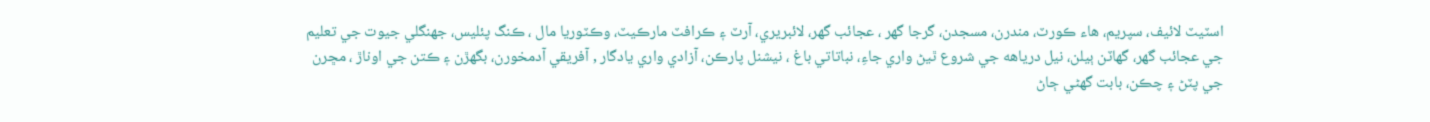اسٽيٽ لائيف، سپريم، هاء ڪورٽ، مندرن، مسجدن، گرجا گهر ، عجائب گهر، لائبريري، آرٽ ۽ ڪرافٽ مارڪيٽ، وڪٽوريا مال ، ڪنگ پئليس، جهنگلي جيوت جي تعليم جي عجائب گھر، گهاٽن ٻيلن، نيل درياهه جي شروع ٿيڻ واري جاءِ، نباتاتي باغ ، نيشنل پارڪن، آزادي واري يادگار , آفريقي آدمخورن، بگهڙن ۽ ڪتن جي اوناڙ ، مڇرن جي پٽڻ ۽ چڪن، بابت گهڻي ڄاڻ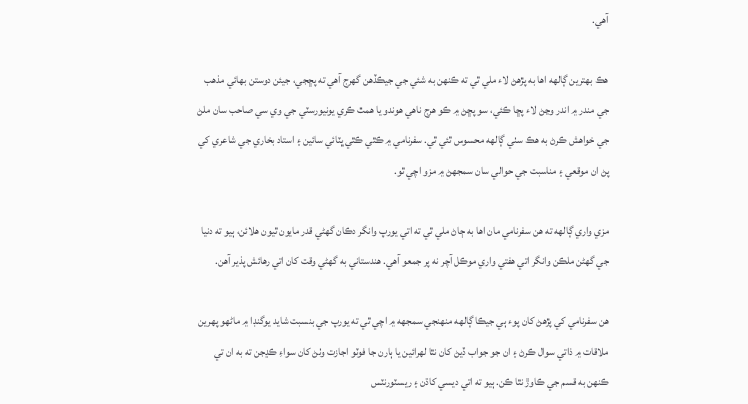آهي.

هڪ بهترين ڳالهه اها به پڙهڻ لاء ملي ٿي ته ڪنهن به شئي جي جيڪڏهن گهرج آهي ته پڇجي، جيئن دوستن بهائي مذهب جي مندر ۾ اندر وڃڻ لاء پڇا ڪئي، سو پڇڻ ۾ ڪو هرج ناهي هوندو يا همٿ ڪري يونيورسٽي جي وي سي صاحب سان ملڻ جي خواهش ڪرڻ به هڪ سٺي ڳالهه محسوس ٿئي ٿي. سفرنامي ۾ ڪٿي ڪٿي ڀٽائي سائين ۽ استاد بخاري جي شاعري کي پڻ ان موقعي ۽ مناسبت جي حوالي سان سمجهڻ ۾ مزو اچي ٿو.

مزي واري ڳالهه ته هن سفرنامي مان اها به ڄاڻ ملي ٿي ته اتي يورپ وانگر دڪان گهڻي قدر مايون ٿيون هلائن، ٻيو ته دنيا جي گهڻن ملڪن وانگر اتي هفتي واري موڪل آچر نه پر جمعو آهي. هندستاني به گهڻي وقت کان اتي رهائش پذير آهن.

هن سفرنامي کي پڙهڻ کان پوء ٻي جيڪا ڳالهه منهنجي سمجهه ۾ اچي ٿي ته يورپ جي بنسبت شايد يوگنڊا ۾ ماڻهو پهرين ملاقات ۾ ذاتي سوال ڪرڻ ۽ ان جو جواب ڏيڻ کان نٿا لهرائين يا ٻارن جا فوٽو اجازت وٺڻ کان سواءِ ڪڍجن ته به ان تي ڪنهن به قسم جي ڪاوڙ نٿا ڪن. ٻيو ته اتي ديسي کاڌن ۽ ريسٽورنٽس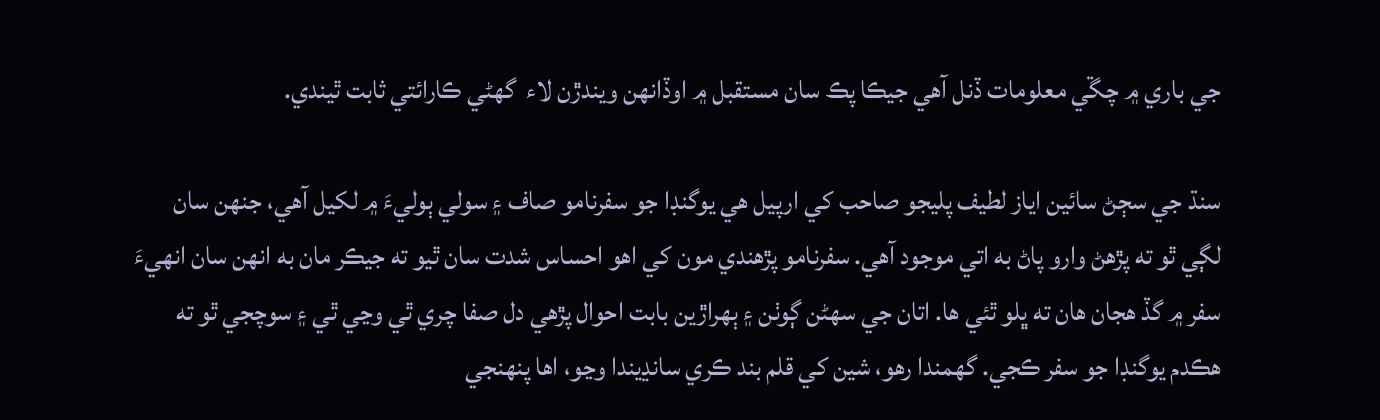جي باري ۾ چڱي معلومات ڏنل آهي جيڪا پڪ سان مستقبل ۾ اوڏانهن ويندڙن لاء  گهڻي ڪارائتي ثابت ٿيندي.

سنڌ جي سڄڻ سائين اياز لطيف پليجو صاحب کي ارپيل هي يوگنڊا جو سفرنامو صاف ۽ سولي ٻوليءَ ۾ لکيل آهي، جنهن سان لڳي ٿو ته پڙهڻ وارو پاڻ به اتي موجود آهي. سفرنامو پڙهندي مون کي اهو احساس شدت سان ٿيو ته جيڪر مان به انهن سان انهيءَ سفر ۾ گڏ هجان هان ته ڀلو ٿئي ها. اتان جي سهڻن ڳوٺن ۽ ٻهراڙين بابت احوال پڙهي دل صفا چري ٿي وڃي ٿي ۽ سوچجي ٿو ته هڪدم يوگنڊا جو سفر ڪجي. گهمندا رهو، شين کي قلم بند ڪري سانڍيندا وڃو، اها پنهنجي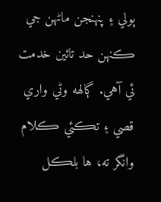ٻولي ۽ پنهنجن ماڻهن جي ڪنهن حد تائين خدمت ئي آهي. ڳالهه وڻي واري قصي ۽ تڪئي ڪلام وانگر ته، ها بلڪل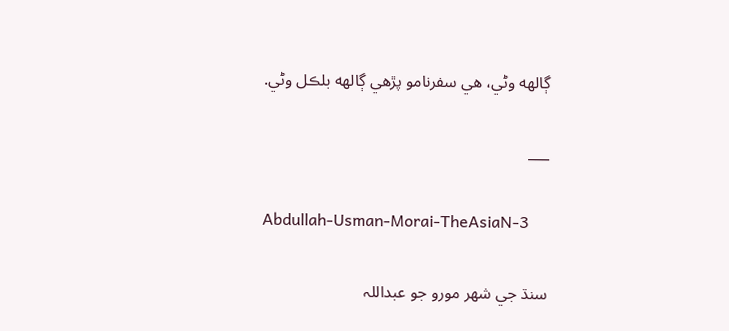ڳالهه وڻي، هي سفرنامو پڙهي ڳالهه بلڪل وڻي.

___

Abdullah-Usman-Morai-TheAsiaN-3

سنڌ جي شھر مورو جو عبداللہ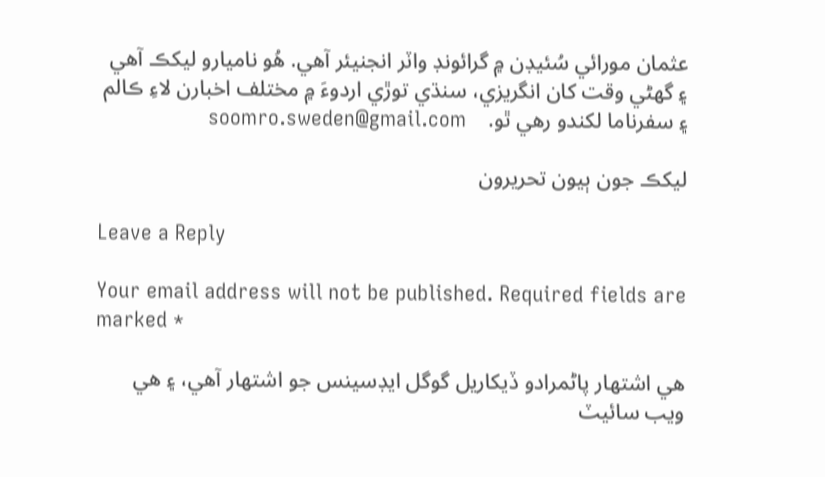عثمان مورائي سُئيڊن ۾ گرائونڊ واٽر انجنيئر آھي. ھُو ناميارو ليکڪ آھي ۽ گھڻي وقت کان انگريزي، سنڌي توڙي اردوءَ ۾ مختلف اخبارن لاءِ ڪالم ۽ سفرناما لکندو رھي ٿو.    soomro.sweden@gmail.com

ليکڪ جون ٻيون تحريرون

Leave a Reply

Your email address will not be published. Required fields are marked *

هي اشتهار پاڻمرادو ڏيکاريل گوگل ايڊسينس جو اشتهار آهي، ۽ هي ويب سائيٽ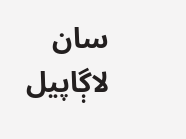سان لاڳاپيل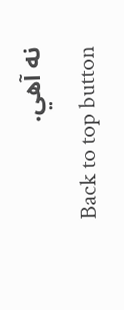نه آهي.
Back to top button